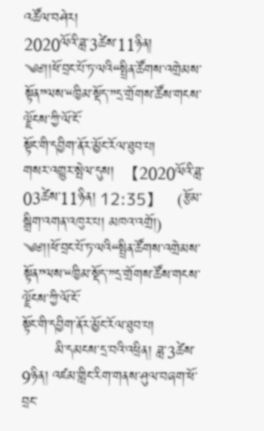འཚོལ་བཤེར།
2020ལོའི་ཟླ་3ཚེས་11ཉིན།
༄༅།།ཕོ་བྲང་པོ་ཏ་ལའི“སྤྲིན་ཚོགས་འགྲེམས་སྟོན”ལས་“ཁྱིམ་སྡོད་”དྲ་གྲོགས་ཚོས་གངས་ལྗོངས་ཀྱི་ལོ་ངོ་
སྟོང་གི་དབྱིག་ནོར་མྱོང་རོལ་ཐུབ་པ།
གསར་འགྱུར་སྤེལ་དུས།  【2020ལོའི་ཟླ་ 03ཚེས་11ཉིན། 12:35】   (རྩོམ་སྒྲིག་འགན་འཁུར་པ། མཁའ་འགྲོ།)
༄༅།།ཕོ་བྲང་པོ་ཏ་ལའི“སྤྲིན་ཚོགས་འགྲེམས་སྟོན”ལས་“ཁྱིམ་སྡོད་”དྲ་གྲོགས་ཚོས་གངས་ལྗོངས་ཀྱི་ལོ་ངོ་
སྟོང་གི་དབྱིག་ནོར་མྱོང་རོལ་ཐུབ་པ།
       མི་དམངས་དྲ་བའི་འཕྲིན། ཟླ་3ཚེས་9ཉིན། འཛམ་གླིང་རིག་གནས་ཤུལ་བཞག་ཕོ་བྲང་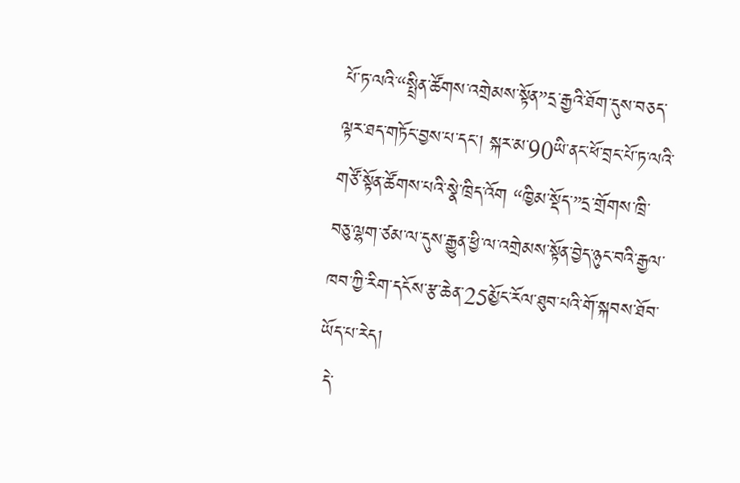པོ་ཏ་ལའི་“སྤྲིན་ཚོགས་འགྲེམས་སྟོན”དྲ་རྒྱའི་ཐོག་དུས་བཅད་ལྟར་ཐད་གཏོང་བྱས་པ་དང་། སྐར་མ་90ཡི་ནང་ཕོ་བྲང་པོ་ཏ་ལའི་གཙོ་སྟོན་ཚོགས་པའི་སྣེ་ཁྲིད་འོག “ཁྱིམ་སྡོད་”དྲ་གྲོགས་ཁྲི་བཅུ་ལྷག་ཙམ་ལ་དུས་རྒྱུན་ཕྱི་ལ་འགྲེམས་སྟོན་བྱེད་ཉུང་བའི་རྒྱལ་ཁབ་ཀྱི་རིག་དངོས་རྩ་ཆེན་25མྱོང་རོལ་ཐུབ་པའི་གོ་སྐབས་ཐོབ་ཡོད་པ་རེད།
 དེ་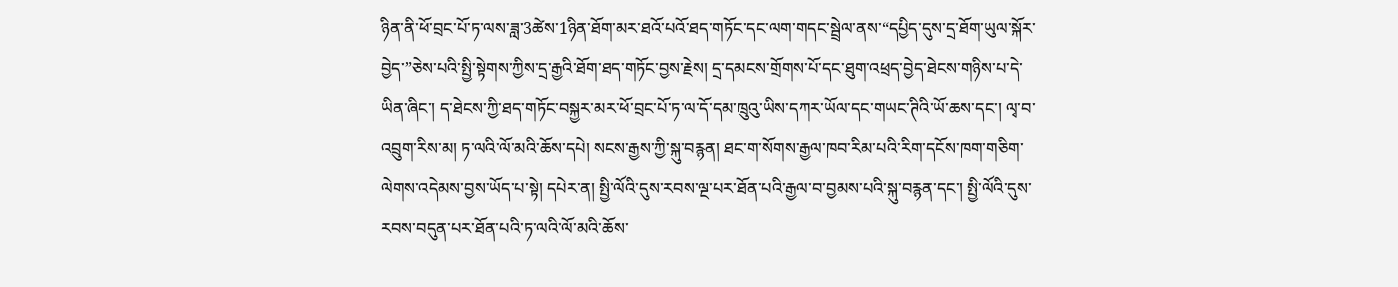ཉིན་ནི་ཕོ་བྲང་པོ་ཏ་ལས་ཟླ་3ཚེས་1ཉིན་ཐོག་མར་ཐའོ་པའོ་ཐད་གཏོང་དང་ལག་གདང་སྦྲེལ་ནས་“དཔྱིད་དུས་དྲ་ཐོག་ཡུལ་སྐོར་བྱེད་”ཅེས་པའི་སྤྱི་སྟེགས་ཀྱིས་དྲ་རྒྱའི་ཐོག་ཐད་གཏོང་བྱས་རྗེས། དྲ་དམངས་གྲོགས་པོ་དང་ཐུག་འཕྲད་བྱེད་ཐེངས་གཉིས་པ་དེ་ཡིན་ཞིང་། ད་ཐེངས་ཀྱི་ཐད་གཏོང་བསྐྱར་མར་ཕོ་བྲང་པོ་ཏ་ལ་དོ་དམ་ཁྲུའུ་ཡིས་དཀར་ཡོལ་དང་གཡང་ཊིའི་ཡོ་ཆས་དང་། ལྭ་བ་འབྲུག་རིས་མ། ཏ་ལའི་ལོ་མའི་ཆོས་དཔེ། སངས་རྒྱས་ཀྱི་སྐུ་བརྙན། ཐང་ག་སོགས་རྒྱལ་ཁབ་རིམ་པའི་རིག་དངོས་ཁག་གཅིག་ལེགས་འདེམས་བྱས་ཡོད་པ་སྟེ། དཔེར་ན། སྤྱི་ལོའི་དུས་རབས་ལྔ་པར་ཐོན་པའི་རྒྱལ་བ་བྱམས་པའི་སྐུ་བརྙན་དང་། སྤྱི་ལོའི་དུས་རབས་བདུན་པར་ཐོན་པའི་ཏ་ལའི་ལོ་མའི་ཆོས་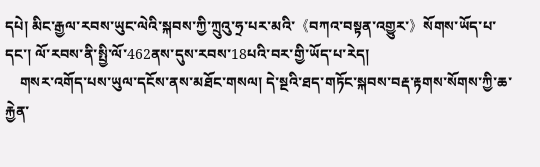དཔེ། མིང་རྒྱལ་རབས་ཡུང་ལེའི་སྐབས་ཀྱི་ཀྲུའུ་ཧྲ་པར་མའི་《བཀའ་བསྟན་འགྱུར་》སོགས་ཡོད་པ་དང་། ལོ་རབས་ནི་སྤྱི་ལོ་462ནས་དུས་རབས་18པའི་བར་གྱི་ཡོད་པ་རེད།
    གསར་འགོད་པས་ཡུལ་དངོས་ནས་མཐོང་གསལ། དེ་སྔའི་ཐད་གཏོང་སྐབས་བརྡ་རྟགས་སོགས་ཀྱི་ཆ་རྐྱེན་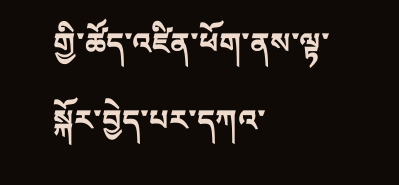གྱི་ཚོད་འཛིན་ཕོག་ནས་ལྟ་སྐོར་བྱེད་པར་དཀའ་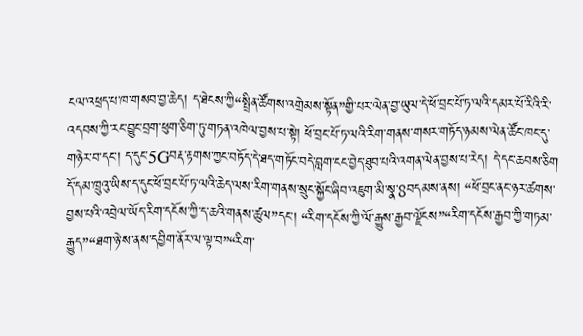ངལ་འཕྲད་པ་ཁ་གསབ་བྱ་ཆེད། ད་ཐེངས་ཀྱི“སྤྲིན་ཚོགས་འགྲེམས་སྟོན”གྱི་པར་ལེན་བྱ་ཡུལ་དེ་ཕོ་བྲང་པོ་ཏ་ལའི་དམར་པོ་རིའི་རི་འདབས་ཀྱི་རང་བྱུང་བྲག་ཕུག་ཅིག་ཏུ་གཏན་འཁེལ་བྱས་པ་སྟེ། ཕོ་བྲང་པོ་ཏ་ལའི་རིག་གནས་གསར་གཏོད་ཉམས་ལེན་ཚོང་ཁང་དུ་གཉེར་བ་དང་། ད་དུང་5Gབརྡ་རྟགས་ཀྱང་བཏོད་དེ་ཐད་གཏོང་བདེ་བླག་ངང་བྱེད་ཐུབ་པའི་འགན་ལེན་བྱས་པ་རེད། དེ་དང་ཆབས་ཅིག  དོ་དམ་ཁྲུའུ་ཡིས་ད་དུང་ཕོ་བྲང་པོ་ཏ་ལའི་ཆེད་ལས་རིག་གནས་སྲུང་སྐྱོང་ཞིབ་འཇུག་མི་སྣ་8བདམས་ནས། “ཕོ་བྲང་ནང་ཉར་ཚགས་བྱས་པའི་འབྲེལ་ཡོད་རིག་དངོས་ཀྱི་ད་ཆའི་གནས་ཚུལ”དང་། “རིག་དངོས་ཀྱི་ལོ་རྒྱུས་རྒྱབ་ལྗོངས”“རིག་དངོས་རྒྱབ་ཀྱི་གཏམ་རྒྱུད”“ཐག་ཉེ་ས་ནས་དབྱིག་ནོར་ལ་ལྟ་བ”“རིག་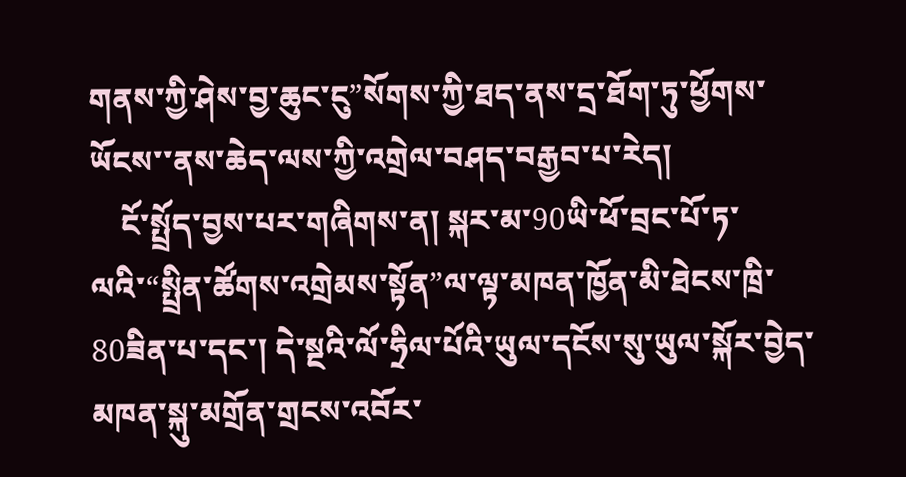གནས་ཀྱི་ཤེས་བྱ་ཆུང་ངུ”སོགས་ཀྱི་ཐད་ནས་དྲ་ཐོག་ཏུ་ཕྱོགས་ཡོངས་་ནས་ཆེད་ལས་ཀྱི་འགྲེལ་བཤད་བརྒྱབ་པ་རེད།
    ངོ་སྤྲོད་བྱས་པར་གཞིགས་ན། སྐར་མ་90ཡི་ཕོ་བྲང་པོ་ཏ་ལའི་“སྤྲིན་ཚོགས་འགྲེམས་སྟོན”ལ་ལྟ་མཁན་ཁྱོན་མི་ཐེངས་ཁྲི་80ཟིན་པ་དང་། དེ་སྔའི་ལོ་ཧྲིལ་པོའི་ཡུལ་དངོས་སུ་ཡུལ་སྐོར་བྱེད་མཁན་སྐུ་མགྲོན་གྲངས་འབོར་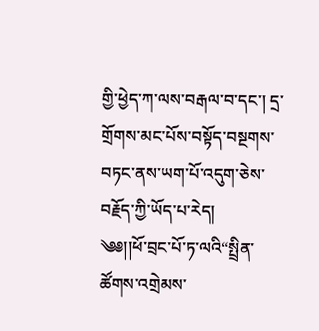གྱི་ཕྱེད་ཀ་ལས་བརྒལ་བ་དང་། དྲ་གྲོགས་མང་པོས་བསྟོད་བསྔགས་བཏང་ནས་ཡག་པོ་འདུག་ཅེས་བརྗོད་ཀྱི་ཡོད་པ་རེད།
༄༅།།ཕོ་བྲང་པོ་ཏ་ལའི“སྤྲིན་ཚོགས་འགྲེམས་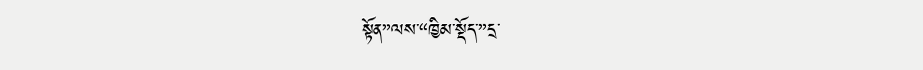སྟོན”ལས་“ཁྱིམ་སྡོད་”དྲ་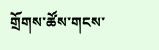གྲོགས་ཚོས་གངས་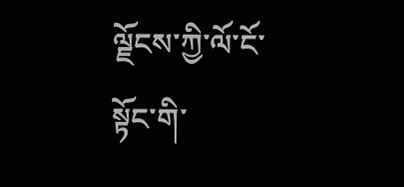ལྗོངས་ཀྱི་ལོ་ངོ་
སྟོང་གི་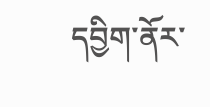དབྱིག་ནོར་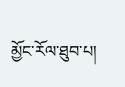མྱོང་རོལ་ཐུབ་པ།